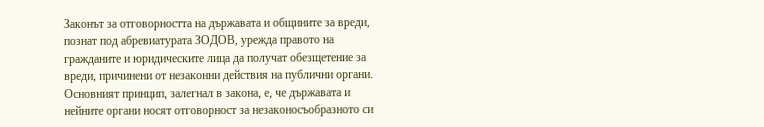Законът за отговорността на държавата и общините за вреди, познат под абревиатурата ЗОДОВ, урежда правото на гражданите и юридическите лица да получат обезщетение за вреди, причинени от незаконни действия на публични органи.
Основният принцип, залегнал в закона, е, че държавата и нейните органи носят отговорност за незаконосъобразното си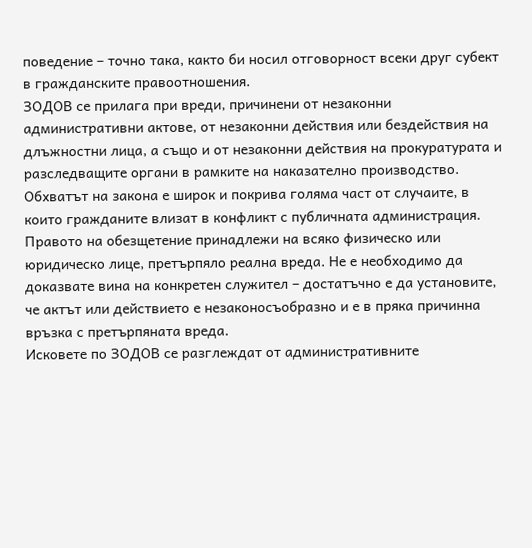поведение – точно така, както би носил отговорност всеки друг субект в гражданските правоотношения.
ЗОДОВ се прилага при вреди, причинени от незаконни административни актове, от незаконни действия или бездействия на длъжностни лица, а също и от незаконни действия на прокуратурата и разследващите органи в рамките на наказателно производство. Обхватът на закона е широк и покрива голяма част от случаите, в които гражданите влизат в конфликт с публичната администрация.
Правото на обезщетение принадлежи на всяко физическо или юридическо лице, претърпяло реална вреда. Не е необходимо да доказвате вина на конкретен служител – достатъчно е да установите, че актът или действието е незаконосъобразно и е в пряка причинна връзка с претърпяната вреда.
Исковете по ЗОДОВ се разглеждат от административните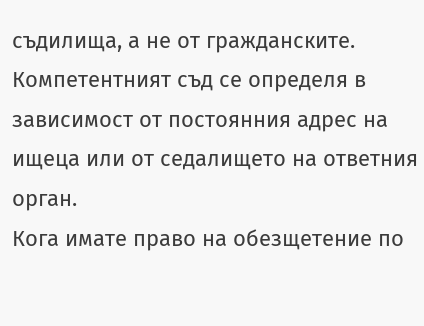съдилища, а не от гражданските. Компетентният съд се определя в зависимост от постоянния адрес на ищеца или от седалището на ответния орган.
Кога имате право на обезщетение по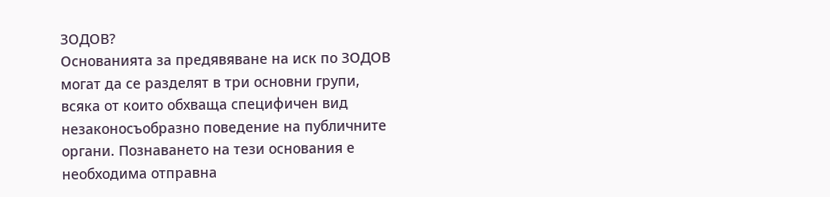ЗОДОВ?
Основанията за предявяване на иск по ЗОДОВ могат да се разделят в три основни групи, всяка от които обхваща специфичен вид незаконосъобразно поведение на публичните органи. Познаването на тези основания е необходима отправна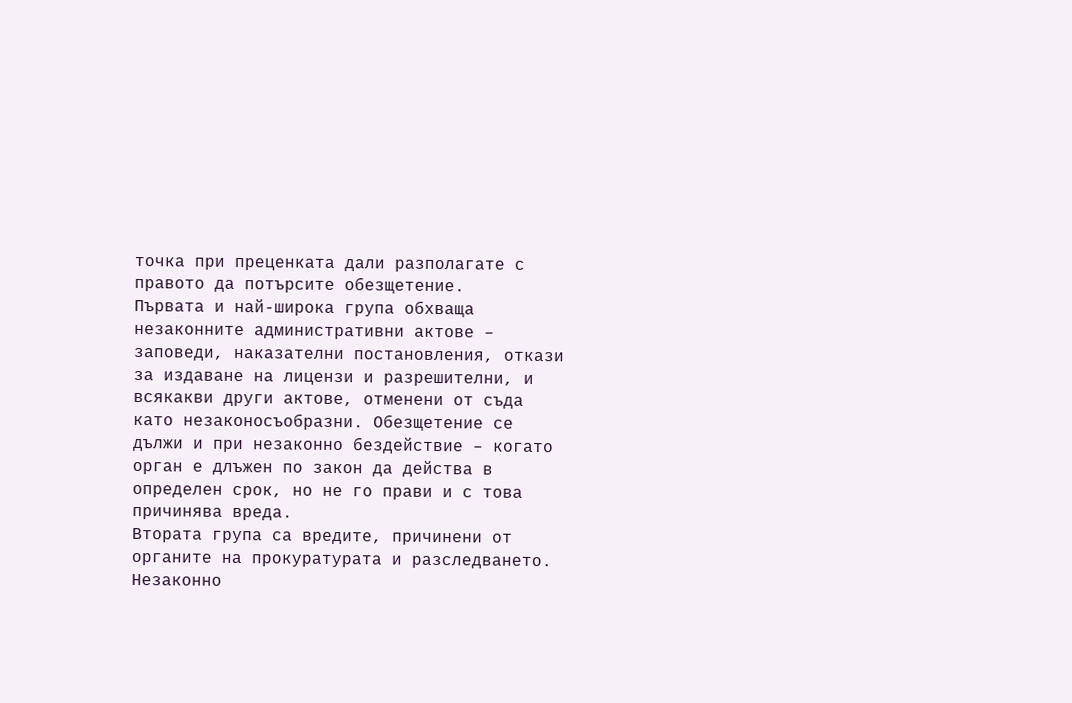точка при преценката дали разполагате с правото да потърсите обезщетение.
Първата и най-широка група обхваща незаконните административни актове – заповеди, наказателни постановления, откази за издаване на лицензи и разрешителни, и всякакви други актове, отменени от съда като незаконосъобразни. Обезщетение се дължи и при незаконно бездействие – когато орган е длъжен по закон да действа в определен срок, но не го прави и с това причинява вреда.
Втората група са вредите, причинени от органите на прокуратурата и разследването. Незаконно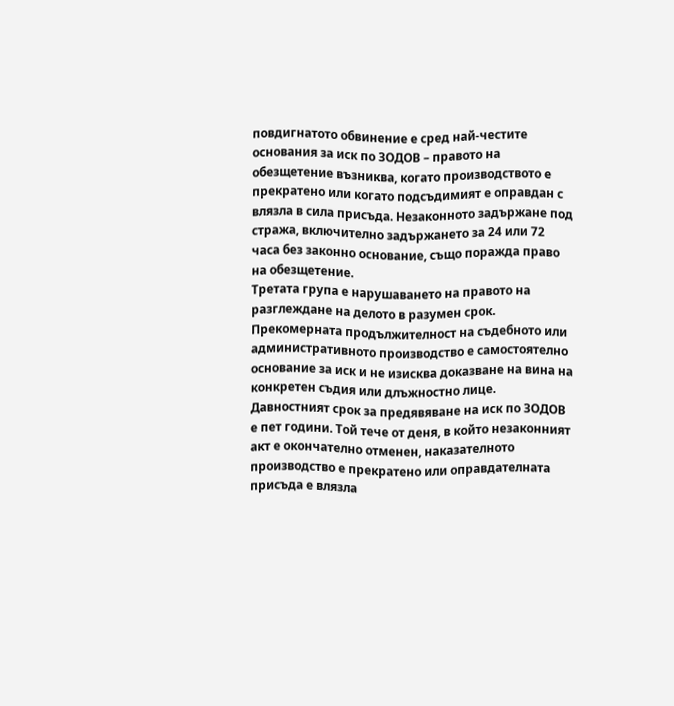повдигнатото обвинение е сред най-честите основания за иск по ЗОДОВ – правото на обезщетение възниква, когато производството е прекратено или когато подсъдимият е оправдан с влязла в сила присъда. Незаконното задържане под стража, включително задържането за 24 или 72 часа без законно основание, също поражда право на обезщетение.
Третата група е нарушаването на правото на разглеждане на делото в разумен срок. Прекомерната продължителност на съдебното или административното производство е самостоятелно основание за иск и не изисква доказване на вина на конкретен съдия или длъжностно лице.
Давностният срок за предявяване на иск по ЗОДОВ е пет години. Той тече от деня, в който незаконният акт е окончателно отменен, наказателното производство е прекратено или оправдателната присъда е влязла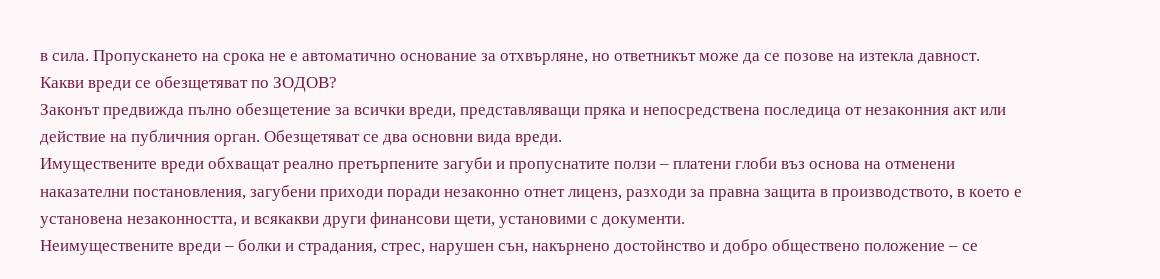в сила. Пропускането на срока не е автоматично основание за отхвърляне, но ответникът може да се позове на изтекла давност.
Какви вреди се обезщетяват по ЗОДОВ?
Законът предвижда пълно обезщетение за всички вреди, представляващи пряка и непосредствена последица от незаконния акт или действие на публичния орган. Обезщетяват се два основни вида вреди.
Имуществените вреди обхващат реално претърпените загуби и пропуснатите ползи – платени глоби въз основа на отменени наказателни постановления, загубени приходи поради незаконно отнет лиценз, разходи за правна защита в производството, в което е установена незаконността, и всякакви други финансови щети, установими с документи.
Неимуществените вреди – болки и страдания, стрес, нарушен сън, накърнено достойнство и добро обществено положение – се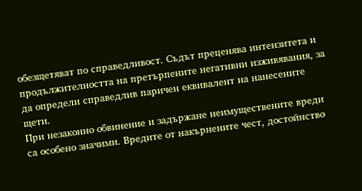обезщетяват по справедливост. Съдът преценява интензитета и продължителността на претърпените негативни изживявания, за да определи справедлив паричен еквивалент на нанесените щети.
При незаконно обвинение и задържане неимуществените вреди са особено значими. Вредите от накърнените чест, достойнство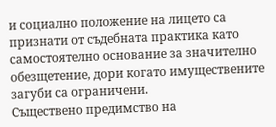и социално положение на лицето са признати от съдебната практика като самостоятелно основание за значително обезщетение, дори когато имуществените загуби са ограничени.
Съществено предимство на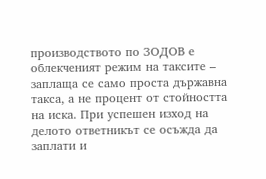производството по ЗОДОВ е облекченият режим на таксите – заплаща се само проста държавна такса, а не процент от стойността на иска. При успешен изход на делото ответникът се осъжда да заплати и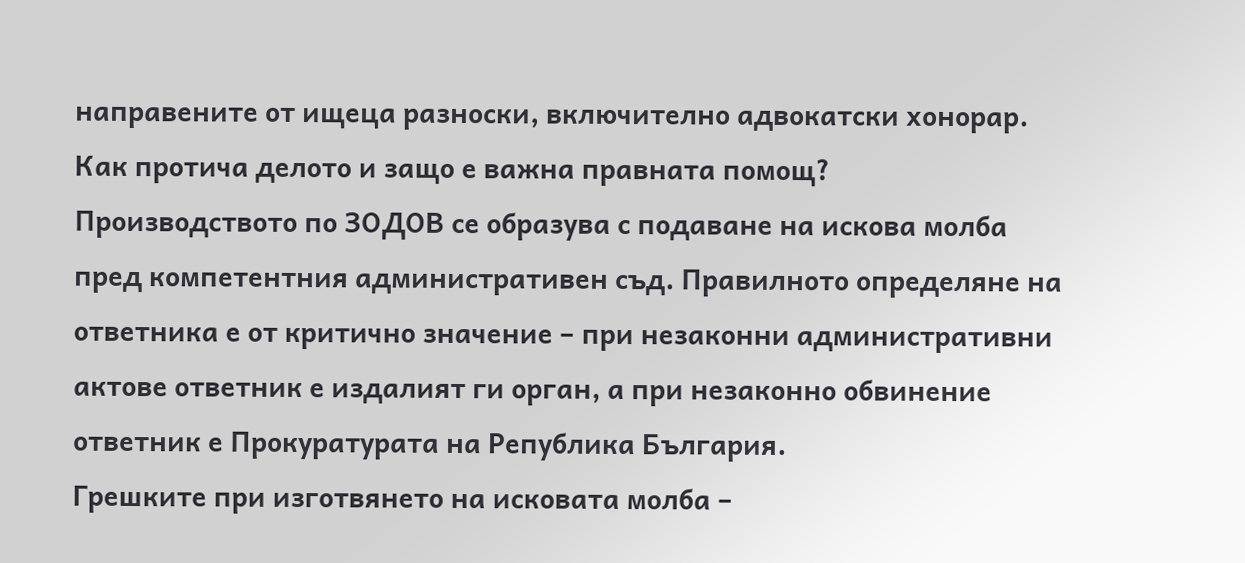направените от ищеца разноски, включително адвокатски хонорар.
Как протича делото и защо е важна правната помощ?
Производството по ЗОДОВ се образува с подаване на искова молба пред компетентния административен съд. Правилното определяне на ответника е от критично значение – при незаконни административни актове ответник е издалият ги орган, а при незаконно обвинение ответник е Прокуратурата на Република България.
Грешките при изготвянето на исковата молба –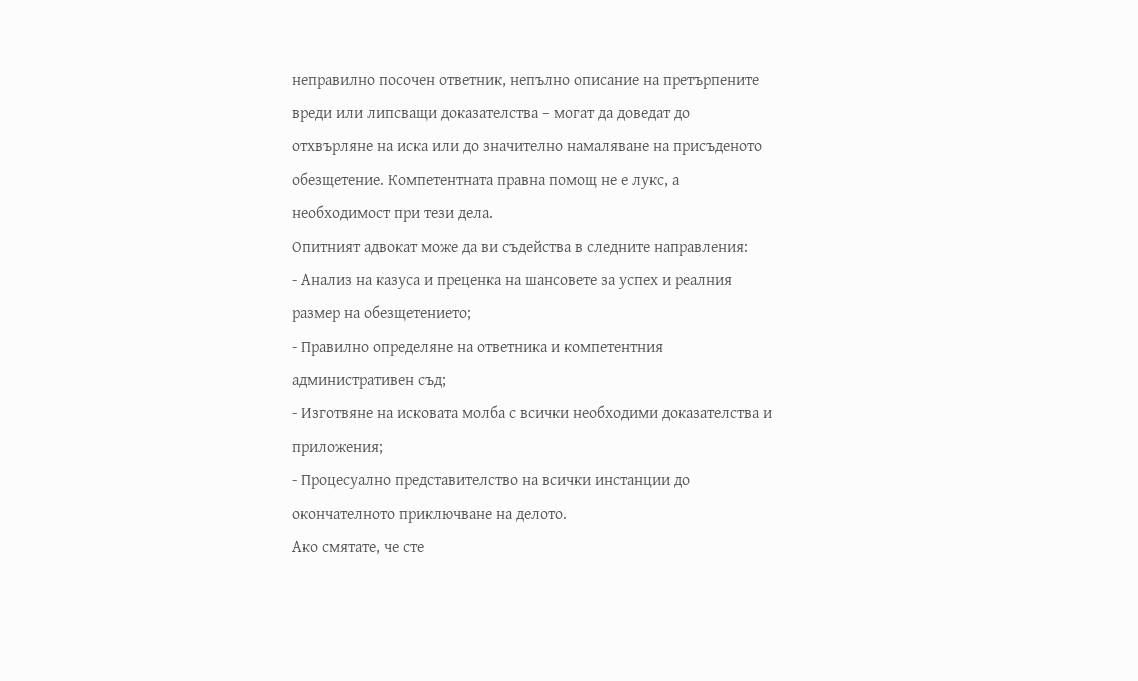неправилно посочен ответник, непълно описание на претърпените вреди или липсващи доказателства – могат да доведат до отхвърляне на иска или до значително намаляване на присъденото обезщетение. Компетентната правна помощ не е лукс, а необходимост при тези дела.
Опитният адвокат може да ви съдейства в следните направления:
- Анализ на казуса и преценка на шансовете за успех и реалния размер на обезщетението;
- Правилно определяне на ответника и компетентния административен съд;
- Изготвяне на исковата молба с всички необходими доказателства и приложения;
- Процесуално представителство на всички инстанции до окончателното приключване на делото.
Ако смятате, че сте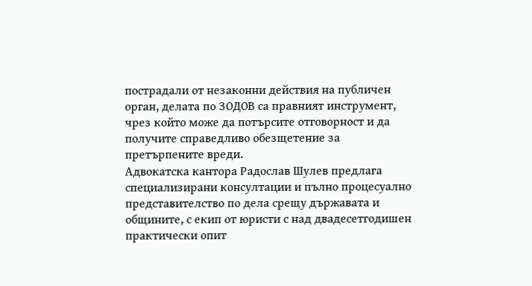пострадали от незаконни действия на публичен орган, делата по ЗОДОВ са правният инструмент, чрез който може да потърсите отговорност и да получите справедливо обезщетение за претърпените вреди.
Адвокатска кантора Радослав Шулев предлага специализирани консултации и пълно процесуално представителство по дела срещу държавата и общините, с екип от юристи с над двадесетгодишен практически опит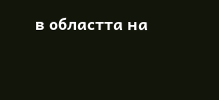в областта на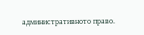административното право.